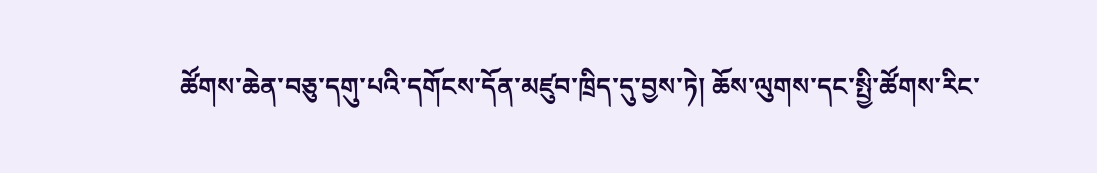ཚོགས་ཆེན་བཅུ་དགུ་པའི་དགོངས་དོན་མཛུབ་ཁྲིད་དུ་བྱས་ཏེ། ཆོས་ལུགས་དང་སྤྱི་ཚོགས་རིང་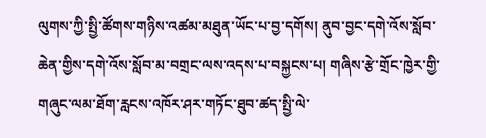ལུགས་ཀྱི་སྤྱི་ཚོགས་གཉིས་འཚམ་མཐུན་ཡོང་པ་བྱ་དགོས། ནུབ་བྱང་དགེ་འོས་སློབ་ཆེན་གྱིས་དགེ་འོས་སློབ་མ་བགྲང་ལས་འདས་པ་བསྐྱངས་པ། གཞིས་རྩེ་གྲོང་ཁྱེར་གྱི་གཞུང་ལམ་ཐོག་རླངས་འཁོར་ཤར་གཏོང་ཐུབ་ཚད་སྤྱི་ལེ་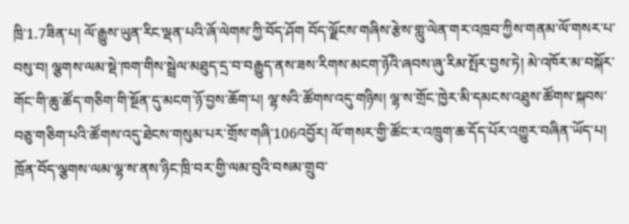ཁྲི་1.7ཟིན་པ། ལོ་རྒྱུས་ཡུན་རིང་ལྡན་པའི་ཞོ་ལེགས་ཀྱི་བོད་ཤོག བོད་ལྗོངས་གཞིས་རྩེས་གླུ་ལེན་གར་འཁྲབ་ཀྱིས་གནམ་ལོ་གསར་པ་བསུ་བ། ལྕགས་ལམ་སྡེ་ཁག་གིས་སྦྲེལ་མཐུད་དྲ་བ་བརྒྱུད་ནས་ཟས་རིགས་མངག་ཉོའི་ཞབས་ཞུ་རིམ་སྤོར་བྱས་ཏེ། མེ་འཁོར་མ་བསྐོར་གོང་གི་ཆུ་ཚོད་གཅིག་གི་སྔོན་དུ་མངག་ཉོ་བྱས་ཆོག་པ། ལྷ་སའི་ཚོགས་འདུ་གཉིས། ལྷ་ས་གྲོང་ཁྱེར་མི་དམངས་འཐུས་ཚོགས་སྐབས་བཅུ་གཅིག་པའི་ཚོགས་འདུ་ཐེངས་གསུམ་པར་གྲོས་གཞི་106འབྱོར། ལོ་གསར་གྱི་ཚོང་ར་འཁྲུག་ཆ་དོད་པོར་འགྱུར་བཞིན་ཡོད་པ། ཁྲོན་བོད་ལྕགས་ལམ་ལྷ་ས་ནས་ཉིང་ཁྲི་བར་གྱི་ལམ་བུའི་བསམ་གྲུབ་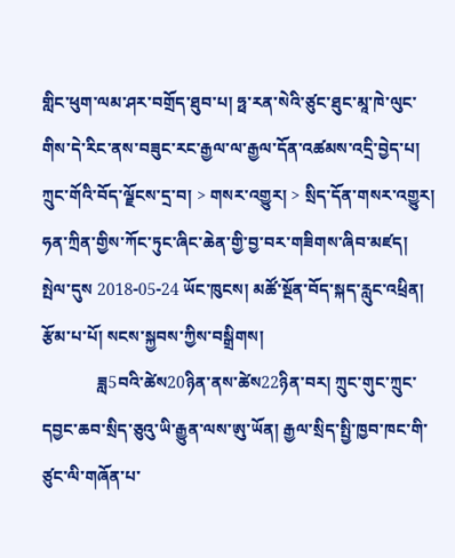གླིང་ཕུག་ལམ་ཤར་བགྲོད་ཐུབ་པ། ཧྥ་རན་སེའི་ཙུང་ཐུང་མཱ་ཁེ་ལུང་གིས་དེ་རིང་ནས་བཟུང་རང་རྒྱལ་ལ་རྒྱལ་དོན་འཚམས་འདྲི་བྱེད་པ།
ཀྲུང་གོའི་བོད་ལྗོངས་དྲ་བ། > གསར་འགྱུར། > སྲིད་དོན་གསར་འགྱུར།
ཧན་ཀྲིན་གྱིས་ཀོང་ཏུང་ཞིང་ཆེན་གྱི་བྱ་བར་གཟིགས་ཞིབ་མཛད།
སྤེལ་དུས 2018-05-24 ཡོང་ཁུངས། མཚོ་སྔོན་བོད་སྐད་རླུང་འཕྲིན། རྩོམ་པ་པོ། སངས་སྐྱབས་ཀྱིས་བསྒྲིགས།
             ཟླ5བའི་ཚེས20ཉིན་ནས་ཚེས22ཉིན་བར། ཀྲུང་གུང་ཀྲུང་དབྱང་ཆབ་སྲིད་ཅུའུ་ཡི་རྒྱུན་ལས་ཨུ་ཡོན། རྒྱལ་སྲིད་སྤྱི་ཁྱབ་ཁང་གི་ཙུང་ལི་གཞོན་པ་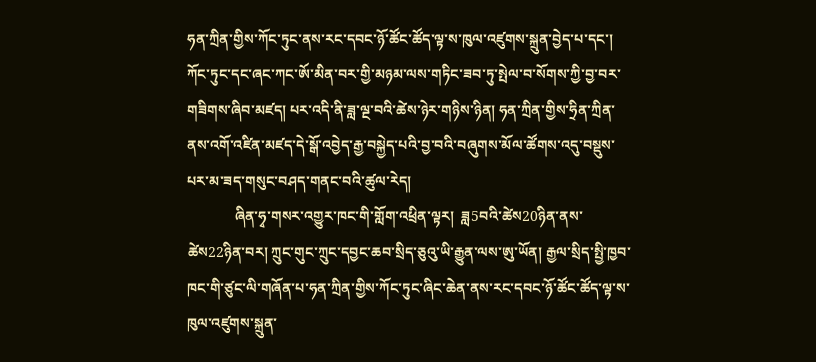ཧན་ཀྲིན་གྱིས་ཀོང་ཏུང་ནས་རང་དབང་ཉོ་ཚོང་ཚོད་ལྟ་ས་ཁུལ་འཛུགས་སྐྲུན་བྱེད་པ་དང་། ཀོང་ཏུང་དང་ཞང་ཀང་ཨོ་མིན་བར་གྱི་མཉམ་ལས་གཏིང་ཟབ་ཏུ་སྤེལ་བ་སོགས་ཀྱི་བྱ་བར་གཟིགས་ཞིབ་མཛད། པར་འདི་ནི་ཟླ་ལྔ་བའི་ཚེས་ཉེར་གཉིས་ཉིན། ཧན་ཀྲིན་གྱིས་ཧྲིན་ཀྲིན་ནས་འགོ་འཛིན་མཛད་དེ་སྒོ་འབྱེད་རྒྱ་བསྐྱེད་པའི་བྱ་བའི་བཞུགས་མོལ་ཚོགས་འདུ་བསྡུས་པར་མ་ཟད་གསུང་བཤད་གནང་བའི་ཚུལ་རེད།
             ཞིན་ཧྭ་གསར་འགྱུར་ཁང་གི་གློག་འཕྲིན་ལྟར།  ཟླ5བའི་ཚེས20ཉིན་ནས་ཚེས22ཉིན་བར། ཀྲུང་གུང་ཀྲུང་དབྱང་ཆབ་སྲིད་ཅུའུ་ཡི་རྒྱུན་ལས་ཨུ་ཡོན། རྒྱལ་སྲིད་སྤྱི་ཁྱབ་ཁང་གི་ཙུང་ལི་གཞོན་པ་ཧན་ཀྲིན་གྱིས་ཀོང་ཏུང་ཞིང་ཆེན་ནས་རང་དབང་ཉོ་ཚོང་ཚོད་ལྟ་ས་ཁུལ་འཛུགས་སྐྲུན་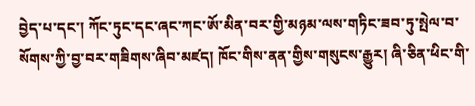བྱེད་པ་དང་། ཀོང་ཏུང་དང་ཞང་ཀང་ཨོ་མིན་བར་གྱི་མཉམ་ལས་གཏིང་ཟབ་ཏུ་སྤེལ་བ་སོགས་ཀྱི་བྱ་བར་གཟིགས་ཞིབ་མཛད། ཁོང་གིས་ནན་གྱིས་གསུངས་རྒྱུར། ཞི་ཅིན་ཕིང་གི་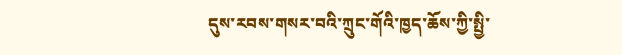དུས་རབས་གསར་བའི་ཀྲུང་གོའི་ཁྱད་ཆོས་ཀྱི་སྤྱི་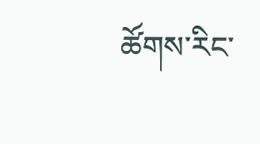ཚོགས་རིང་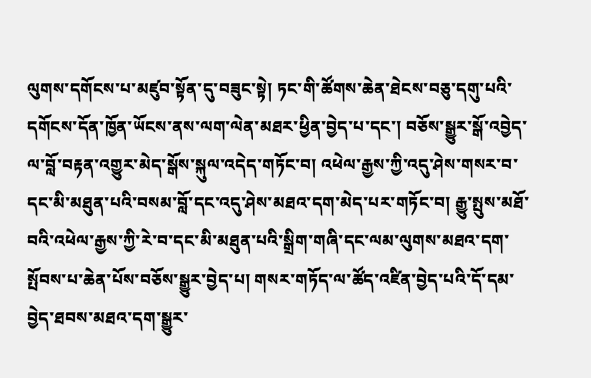ལུགས་དགོངས་པ་མཛུབ་སྟོན་དུ་བཟུང་སྟེ། ཏང་གི་ཚོགས་ཆེན་ཐེངས་བཅུ་དགུ་པའི་དགོངས་དོན་ཁྱོན་ཡོངས་ནས་ལག་ལེན་མཐར་ཕྱིན་བྱེད་པ་དང་། བཅོས་སྒྱུར་སྒོ་འབྱེད་ལ་བློ་བརྟན་འགྱུར་མེད་སྒོས་སྐུལ་འདེད་གཏོང་བ། འཕེལ་རྒྱས་ཀྱི་འདུ་ཤེས་གསར་བ་དང་མི་མཐུན་པའི་བསམ་བློ་དང་འདུ་ཤེས་མཐའ་དག་མེད་པར་གཏོང་བ། རྒྱུ་སྤུས་མཐོ་བའི་འཕེལ་རྒྱས་ཀྱི་རེ་བ་དང་མི་མཐུན་པའི་སྒྲིག་གཞི་དང་ལམ་ལུགས་མཐའ་དག་སྤོབས་པ་ཆེན་པོས་བཅོས་སྒྱུར་བྱེད་པ། གསར་གཏོད་ལ་ཚོད་འཛིན་བྱེད་པའི་དོ་དམ་བྱེད་ཐབས་མཐའ་དག་སྒྱུར་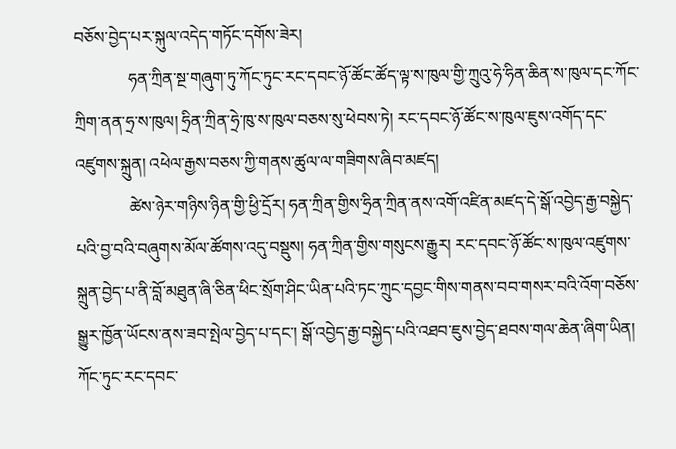བཅོས་བྱེད་པར་སྐུལ་འདེད་གཏོང་དགོས་ཟེར།
             ཧན་ཀྲིན་སྔ་གཞུག་ཏུ་ཀོང་ཏུང་རང་དབང་ཉོ་ཚོང་ཚོད་ལྟ་ས་ཁུལ་གྱི་ཀྲུའུ་ཧེ་ཧིན་ཆིན་ས་ཁུལ་དང་ཀོང་ཀྲིག་ནན་ཧྲ་ས་ཁུལ། ཧྲིན་ཀྲིན་ཧྲེ་ཁུ་ས་ཁུལ་བཅས་སུ་ཕེབས་ཏེ། རང་དབང་ཉོ་ཚོང་ས་ཁུལ་ཇུས་འགོད་དང་འཛུགས་སྐྲུན། འཕེལ་རྒྱས་བཅས་ཀྱི་གནས་ཚུལ་ལ་གཟིགས་ཞིབ་མཛད།
             ཚེས་ཉེར་གཉིས་ཉིན་གྱི་ཕྱི་དྲོར། ཧན་ཀྲིན་གྱིས་ཧྲིན་ཀྲིན་ནས་འགོ་འཛིན་མཛད་དེ་སྒོ་འབྱེད་རྒྱ་བསྐྱེད་པའི་བྱ་བའི་བཞུགས་མོལ་ཚོགས་འདུ་བསྡུས། ཧན་ཀྲིན་གྱིས་གསུངས་རྒྱུར། རང་དབང་ཉོ་ཚོང་ས་ཁུལ་འཛུགས་སྐྲུན་བྱེད་པ་ནི་བློ་མཐུན་ཞི་ཅིན་ཕིང་སྲོག་ཤིང་ཡིན་པའི་ཏང་ཀྲུང་དབྱང་གིས་གནས་བབ་གསར་བའི་འོག་བཅོས་སྒྱུར་ཁྱོན་ཡོངས་ནས་ཟབ་སྤེལ་བྱེད་པ་དང་། སྒོ་འབྱེད་རྒྱ་བསྐྱེད་པའི་འཐབ་ཇུས་བྱེད་ཐབས་གལ་ཆེན་ཞིག་ཡིན། ཀོང་ཏུང་རང་དབང་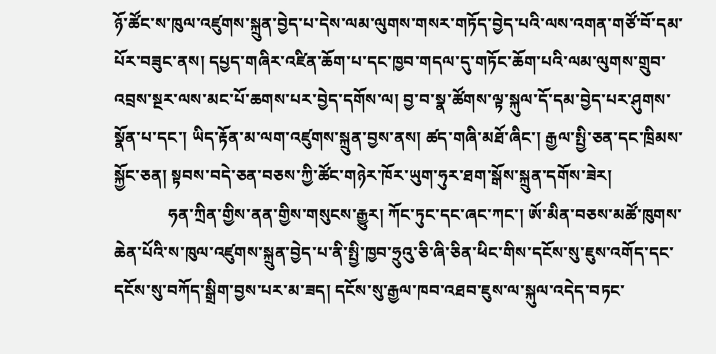ཉོ་ཚོང་ས་ཁུལ་འཛུགས་སྐྲུན་བྱེད་པ་དེས་ལམ་ལུགས་གསར་གཏོད་བྱེད་པའི་ལས་འགན་གཙོ་བོ་དམ་པོར་བཟུང་ནས། དཔྱད་གཞིར་འཛིན་ཆོག་པ་དང་ཁྱབ་གདལ་དུ་གཏོང་ཆོག་པའི་ལམ་ལུགས་གྲུབ་འབྲས་སྔར་ལས་མང་པོ་ཆགས་པར་བྱེད་དགོས་ལ། བྱ་བ་སྣ་ཚོགས་ལྟ་སྐུལ་དོ་དམ་བྱེད་པར་ཤུགས་སྣོན་པ་དང་། ཡིད་རྟོན་མ་ལག་འཛུགས་སྐྲུན་བྱས་ནས། ཚད་གཞི་མཐོ་ཞིང་། རྒྱལ་སྤྱི་ཅན་དང་ཁྲིམས་སྐྱོང་ཅན། སྟབས་བདེ་ཅན་བཅས་ཀྱི་ཚོང་གཉེར་ཁོར་ཡུག་ཧུར་ཐག་སྒོས་སྐྲུན་དགོས་ཟེར།
             ཧན་ཀྲིན་གྱིས་ནན་གྱིས་གསུངས་རྒྱུར། ཀོང་ཏུང་དང་ཞང་ཀང་། ཨོ་མིན་བཅས་མཚོ་ཁུགས་ཆེན་པོའི་ས་ཁུལ་འཛུགས་སྐྲུན་བྱེད་པ་ནི་སྤྱི་ཁྱབ་ཧྲུའུ་ཅི་ཞི་ཅིན་ཕིང་གིས་དངོས་སུ་ཇུས་འགོད་དང་དངོས་སུ་བཀོད་སྒྲིག་བྱས་པར་མ་ཟད། དངོས་སུ་རྒྱལ་ཁབ་འཐབ་ཇུས་ལ་སྐུལ་འདེད་བཏང་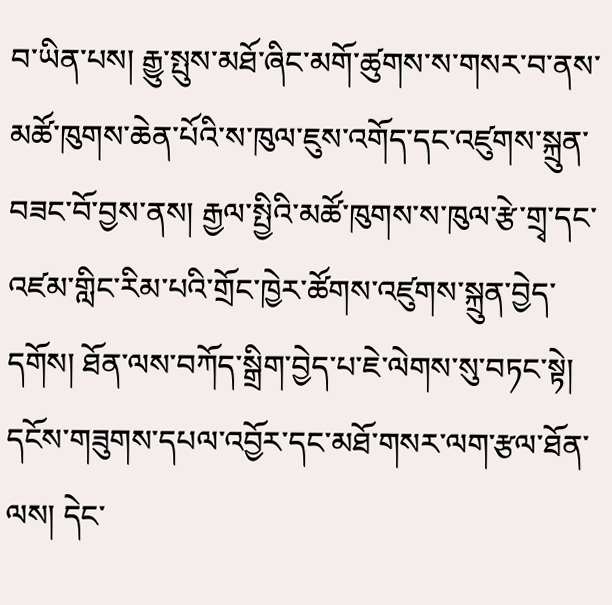བ་ཡིན་པས། རྒྱུ་སྤུས་མཐོ་ཞིང་མགོ་ཚུགས་ས་གསར་བ་ནས་མཚོ་ཁུགས་ཆེན་པོའི་ས་ཁུལ་ཇུས་འགོད་དང་འཛུགས་སྐྲུན་བཟང་བོ་བྱས་ནས། རྒྱལ་སྤྱིའི་མཚོ་ཁུགས་ས་ཁུལ་རྩེ་གྲྭ་དང་འཛམ་གླིང་རིམ་པའི་གྲོང་ཁྱེར་ཚོགས་འཛུགས་སྐྲུན་བྱེད་དགོས། ཐོན་ལས་བཀོད་སྒྲིག་བྱེད་པ་ཇེ་ལེགས་སུ་བཏང་སྟེ། དངོས་གཟུགས་དཔལ་འབྱོར་དང་མཐོ་གསར་ལག་རྩལ་ཐོན་ལས། དེང་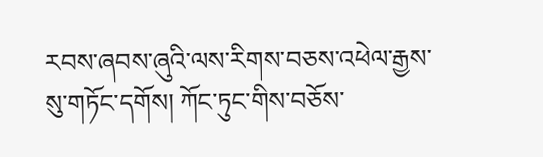རབས་ཞབས་ཞུའི་ལས་རིགས་བཅས་འཕེལ་རྒྱས་སུ་གཏོང་དགོས། ཀོང་ཏུང་གིས་བཅོས་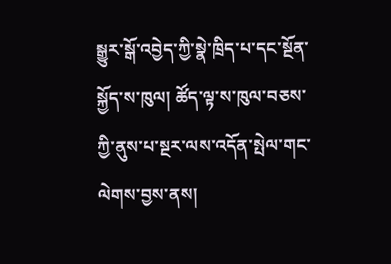སྒྱུར་སྒོ་འབྱེད་ཀྱི་སྣེ་ཁྲིད་པ་དང་སྔོན་སྐྱོད་ས་ཁུལ། ཚོད་ལྟ་ས་ཁུལ་བཅས་ཀྱི་ནུས་པ་སྔར་ལས་འདོན་སྤེལ་གང་ལེགས་བྱས་ནས།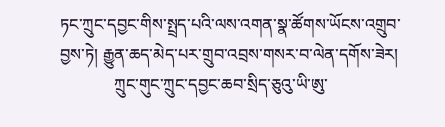ཏང་ཀྲུང་དབྱང་གིས་སྤྲད་པའི་ལས་འགན་སྣ་ཚོགས་ཡོངས་འགྲུབ་བྱས་ཏེ། རྒྱུན་ཆད་མེད་པར་གྲུབ་འབྲས་གསར་བ་ལེན་དགོས་ཟེར།
             ཀྲུང་གུང་ཀྲུང་དབྱང་ཆབ་སྲིད་ཅུའུ་ཡི་ཨུ་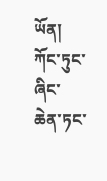ཡོན། ཀོང་ཏུང་ཞིང་ཆེན་ཏང་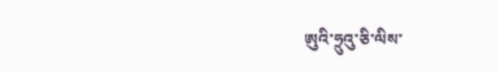ཨུའི་ཧྲུའུ་ཅི་ལིས་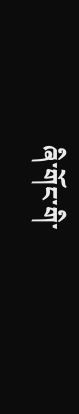ཞི་གོང་གི་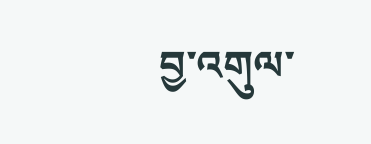བྱ་འགུལ་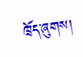ཁྲོད་ཞུགས།